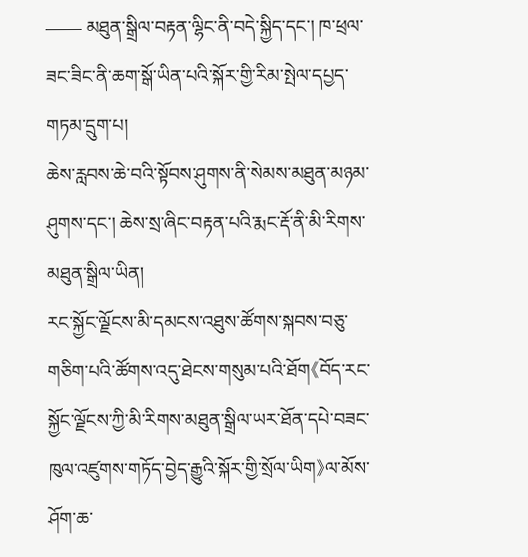—— མཐུན་སྒྲིལ་བརྟན་ལྷིང་ནི་བདེ་སྐྱིད་དང་། ཁ་ཕྲལ་ཟང་ཟིང་ནི་ཆག་སྒོ་ཡིན་པའི་སྐོར་གྱི་རིམ་སྤེལ་དཔྱད་གཏམ་དྲུག་པ།
ཆེས་རླབས་ཆེ་བའི་སྟོབས་ཤུགས་ནི་སེམས་མཐུན་མཉམ་ཤུགས་དང་། ཆེས་སྲ་ཞིང་བརྟན་པའི་རྨང་རྡོ་ནི་མི་རིགས་མཐུན་སྒྲིལ་ཡིན།
རང་སྐྱོང་ལྗོངས་མི་དམངས་འཐུས་ཚོགས་སྐབས་བཅུ་གཅིག་པའི་ཚོགས་འདུ་ཐེངས་གསུམ་པའི་ཐོག《བོད་རང་སྐྱོང་ལྗོངས་ཀྱི་མི་རིགས་མཐུན་སྒྲིལ་ཡར་ཐོན་དཔེ་བཟང་ཁུལ་འཛུགས་གཏོད་བྱེད་རྒྱུའི་སྐོར་གྱི་སྲོལ་ཡིག》ལ་མོས་ཤོག་ཆ་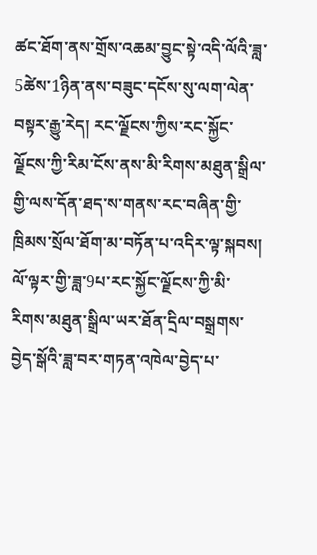ཚང་ཐོག་ནས་གྲོས་འཆམ་བྱུང་སྟེ་འདི་ལོའི་ཟླ་5ཚེས་1ཉིན་ནས་བཟུང་དངོས་སུ་ལག་ལེན་བསྟར་རྒྱུ་རེད། རང་ལྗོངས་ཀྱིས་རང་སྐྱོང་ལྗོངས་ཀྱི་རིམ་ངོས་ནས་མི་རིགས་མཐུན་སྒྲིལ་གྱི་ལས་དོན་ཐད་ས་གནས་རང་བཞིན་གྱི་ཁྲིམས་སྲོལ་ཐོག་མ་བཏོན་པ་འདིར་ལྟ་སྐབས། ལོ་ལྟར་གྱི་ཟླ་9པ་རང་སྐྱོང་ལྗོངས་ཀྱི་མི་རིགས་མཐུན་སྒྲིལ་ཡར་ཐོན་དྲིལ་བསྒྲགས་བྱེད་སྒོའི་ཟླ་བར་གཏན་འཁེལ་བྱེད་པ་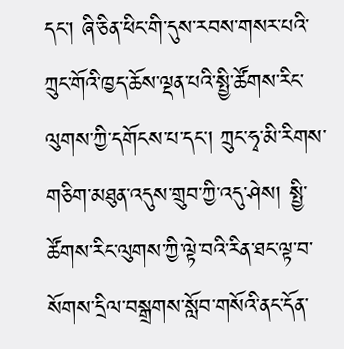དང་། ཞི་ཅིན་ཕིང་གི་དུས་རབས་གསར་པའི་ཀྲུང་གོའི་ཁྱད་ཆོས་ལྡན་པའི་སྤྱི་ཚོགས་རིང་ལུགས་ཀྱི་དགོངས་པ་དང་། ཀྲུང་ཧྭ་མི་རིགས་གཅིག་མཐུན་འདུས་གྲུབ་ཀྱི་འདུ་ཤེས། སྤྱི་ཚོགས་རིང་ལུགས་ཀྱི་ལྟེ་བའི་རིན་ཐང་ལྟ་བ་སོགས་དྲིལ་བསྒྲགས་སློབ་གསོའི་ནང་དོན་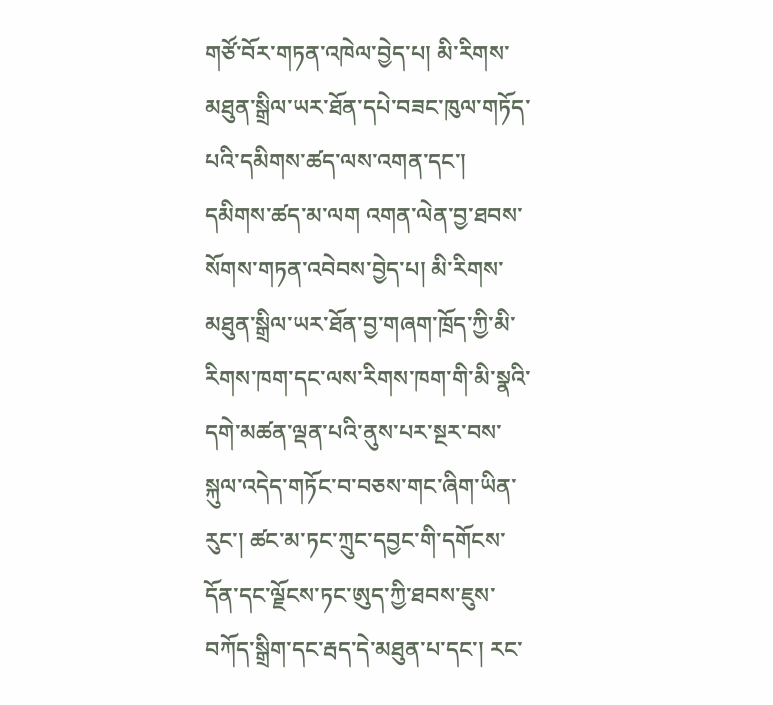གཙོ་བོར་གཏན་འཁེལ་བྱེད་པ། མི་རིགས་མཐུན་སྒྲིལ་ཡར་ཐོན་དཔེ་བཟང་ཁུལ་གཏོད་པའི་དམིགས་ཚད་ལས་འགན་དང་། དམིགས་ཚད་མ་ལག འགན་ལེན་བྱ་ཐབས་སོགས་གཏན་འབེབས་བྱེད་པ། མི་རིགས་མཐུན་སྒྲིལ་ཡར་ཐོན་བྱ་གཞག་ཁྲོད་ཀྱི་མི་རིགས་ཁག་དང་ལས་རིགས་ཁག་གི་མི་སྣའི་དགེ་མཚན་ལྡན་པའི་ནུས་པར་སྔར་བས་སྐུལ་འདེད་གཏོང་བ་བཅས་གང་ཞིག་ཡིན་རུང་། ཚང་མ་ཏང་ཀྲུང་དབྱང་གི་དགོངས་དོན་དང་ལྗོངས་ཏང་ཨུད་ཀྱི་ཐབས་ཇུས་བཀོད་སྒྲིག་དང་རྦད་དེ་མཐུན་པ་དང་། རང་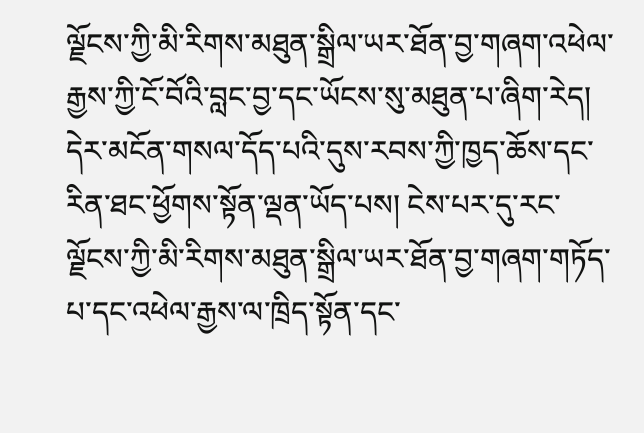ལྗོངས་ཀྱི་མི་རིགས་མཐུན་སྒྲིལ་ཡར་ཐོན་བྱ་གཞག་འཕེལ་རྒྱས་ཀྱི་ངོ་བོའི་བླང་བྱ་དང་ཡོངས་སུ་མཐུན་པ་ཞིག་རེད། དེར་མངོན་གསལ་དོད་པའི་དུས་རབས་ཀྱི་ཁྱད་ཆོས་དང་རིན་ཐང་ཕྱོགས་སྟོན་ལྡན་ཡོད་པས། ངེས་པར་དུ་རང་ལྗོངས་ཀྱི་མི་རིགས་མཐུན་སྒྲིལ་ཡར་ཐོན་བྱ་གཞག་གཏོད་པ་དང་འཕེལ་རྒྱས་ལ་ཁྲིད་སྟོན་དང་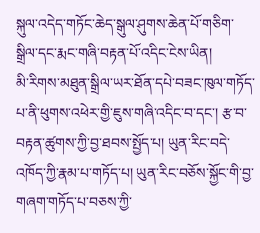སྐུལ་འདེད་གཏོང་ཆེད་སྒུལ་ཤུགས་ཆེན་པོ་གཅིག་སྒྲིལ་དང་རྨང་གཞི་བརྟན་པོ་འདིང་ངེས་ཡིན།
མི་རིགས་མཐུན་སྒྲིལ་ཡར་ཐོན་དཔེ་བཟང་ཁུལ་གཏོད་པ་ནི་ཕུགས་འཕེར་གྱི་ཇུས་གཞི་འདིང་བ་དང་། རྩ་བ་བརྟན་ཚུགས་ཀྱི་བྱ་ཐབས་སྤྱོད་པ། ཡུན་རིང་བདེ་འཁོད་ཀྱི་རྣམ་པ་གཏོད་པ། ཡུན་རིང་བཅོས་སྐྱོང་གི་བྱ་གཞག་གཏོད་པ་བཅས་ཀྱི་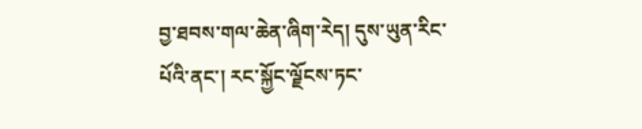བྱ་ཐབས་གལ་ཆེན་ཞིག་རེད། དུས་ཡུན་རིང་པོའི་ནང་། རང་སྐྱོང་ལྗོངས་ཏང་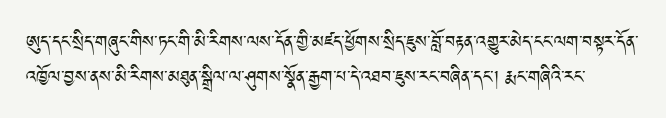ཨུད་དང་སྲིད་གཞུང་གིས་ཏང་གི་མི་རིགས་ལས་དོན་གྱི་མཛད་ཕྱོགས་སྲིད་ཇུས་བློ་བརྟན་འགྱུར་མེད་ངང་ལག་བསྟར་དོན་འཁྱོལ་བྱས་ནས་མི་རིགས་མཐུན་སྒྲིལ་ལ་ཤུགས་སྣོན་རྒྱག་པ་དེ་འཐབ་ཇུས་རང་བཞིན་དང་། རྨང་གཞིའི་རང་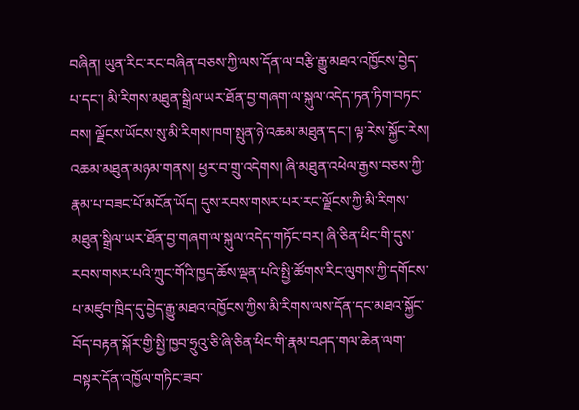བཞིན། ཡུན་རིང་རང་བཞིན་བཅས་ཀྱི་ལས་དོན་ལ་བརྩི་རྒྱུ་མཐའ་འཁྱོངས་བྱེད་པ་དང་། མི་རིགས་མཐུན་སྒྲིལ་ཡར་ཐོན་བྱ་གཞག་ལ་སྐུལ་འདེད་ཏན་ཏིག་བཏང་བས། ལྗོངས་ཡོངས་སུ་མི་རིགས་ཁག་སྤུན་ཉེ་འཆམ་མཐུན་དང་། ལྟ་རེས་སྐྱོང་རེས། འཆམ་མཐུན་མཉམ་གནས། ཕྱར་བ་གྲུ་འདེགས། ཞི་མཐུན་འཕེལ་རྒྱས་བཅས་ཀྱི་རྣམ་པ་བཟང་པོ་མངོན་ཡོད། དུས་རབས་གསར་པར་རང་ལྗོངས་ཀྱི་མི་རིགས་མཐུན་སྒྲིལ་ཡར་ཐོན་བྱ་གཞག་ལ་སྐུལ་འདེད་གཏོང་བར། ཞི་ཅིན་ཕིང་གི་དུས་རབས་གསར་པའི་ཀྲུང་གོའི་ཁྱད་ཆོས་ལྡན་པའི་སྤྱི་ཚོགས་རིང་ལུགས་ཀྱི་དགོངས་པ་མཛུབ་ཁྲིད་དུ་བྱེད་རྒྱུ་མཐའ་འཁྱོངས་ཀྱིས་མི་རིགས་ལས་དོན་དང་མཐའ་སྐྱོང་བོད་བརྟན་སྐོར་གྱི་སྤྱི་ཁྱབ་ཧྲུའུ་ཅི་ཞི་ཅིན་ཕིང་གི་རྣམ་བཤད་གལ་ཆེན་ལག་བསྟར་དོན་འཁྱོལ་གཏིང་ཟབ་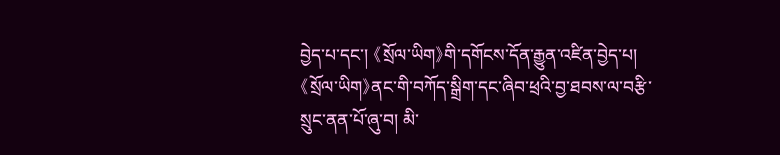བྱེད་པ་དང་། 《སྲོལ་ཡིག》གི་དགོངས་དོན་རྒྱུན་འཛིན་བྱེད་པ། 《སྲོལ་ཡིག》ནང་གི་བཀོད་སྒྲིག་དང་ཞིབ་ཕྲའི་བྱ་ཐབས་ལ་བརྩི་སྲུང་ནན་པོ་ཞུ་བ། མི་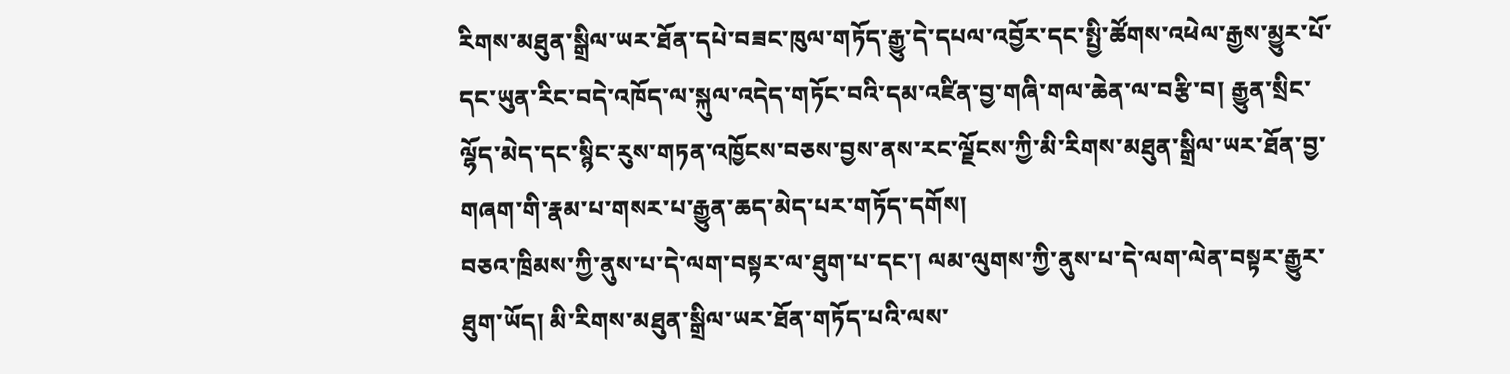རིགས་མཐུན་སྒྲིལ་ཡར་ཐོན་དཔེ་བཟང་ཁུལ་གཏོད་རྒྱུ་དེ་དཔལ་འབྱོར་དང་སྤྱི་ཚོགས་འཕེལ་རྒྱས་མྱུར་པོ་དང་ཡུན་རིང་བདེ་འཁོད་ལ་སྐུལ་འདེད་གཏོང་བའི་དམ་འཛིན་བྱ་གཞི་གལ་ཆེན་ལ་བརྩི་བ། རྒྱུན་སྲིང་ལྷོད་མེད་དང་སྙིང་རུས་གཏན་འཁྱོངས་བཅས་བྱས་ནས་རང་ལྗོངས་ཀྱི་མི་རིགས་མཐུན་སྒྲིལ་ཡར་ཐོན་བྱ་གཞག་གི་རྣམ་པ་གསར་པ་རྒྱུན་ཆད་མེད་པར་གཏོད་དགོས།
བཅའ་ཁྲིམས་ཀྱི་ནུས་པ་དེ་ལག་བསྟར་ལ་ཐུག་པ་དང་། ལམ་ལུགས་ཀྱི་ནུས་པ་དེ་ལག་ལེན་བསྟར་རྒྱུར་ཐུག་ཡོད། མི་རིགས་མཐུན་སྒྲིལ་ཡར་ཐོན་གཏོད་པའི་ལས་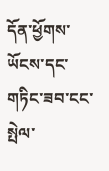དོན་ཕྱོགས་ཡོངས་དང་གཏིང་ཟབ་ངང་སྤེལ་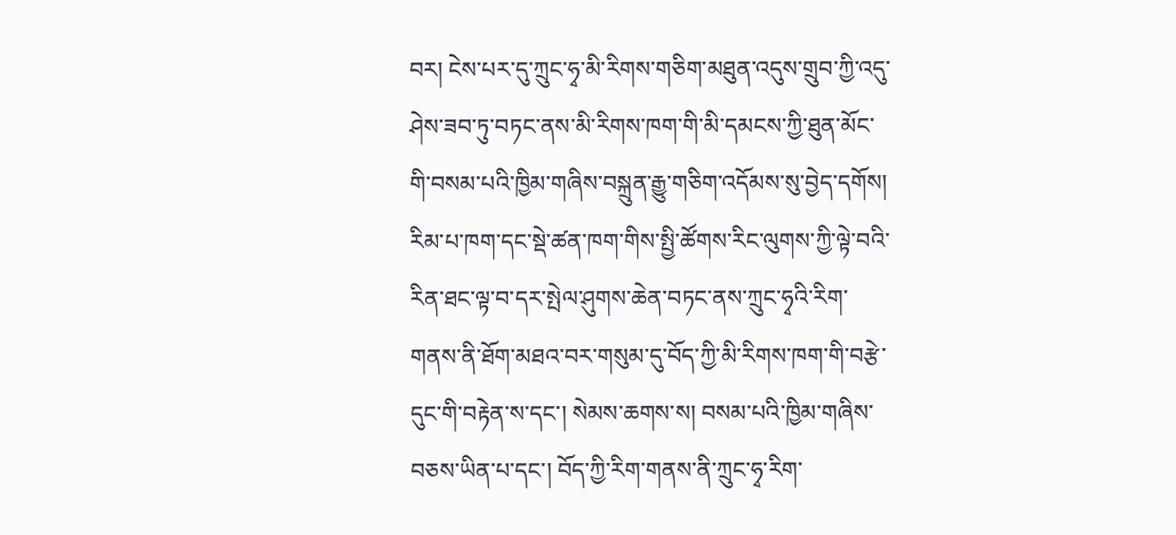བར། ངེས་པར་དུ་ཀྲུང་ཧྭ་མི་རིགས་གཅིག་མཐུན་འདུས་གྲུབ་ཀྱི་འདུ་ཤེས་ཟབ་ཏུ་བཏང་ནས་མི་རིགས་ཁག་གི་མི་དམངས་ཀྱི་ཐུན་མོང་གི་བསམ་པའི་ཁྱིམ་གཞིས་བསྐྲུན་རྒྱུ་གཅིག་འདོམས་སུ་བྱེད་དགོས། རིམ་པ་ཁག་དང་སྡེ་ཚན་ཁག་གིས་སྤྱི་ཚོགས་རིང་ལུགས་ཀྱི་ལྟེ་བའི་རིན་ཐང་ལྟ་བ་དར་སྤེལ་ཤུགས་ཆེན་བཏང་ནས་ཀྲུང་ཧྭའི་རིག་གནས་ནི་ཐོག་མཐའ་བར་གསུམ་དུ་བོད་ཀྱི་མི་རིགས་ཁག་གི་བརྩེ་དུང་གི་བརྟེན་ས་དང་། སེམས་ཆགས་ས། བསམ་པའི་ཁྱིམ་གཞིས་བཅས་ཡིན་པ་དང་། བོད་ཀྱི་རིག་གནས་ནི་ཀྲུང་ཧྭ་རིག་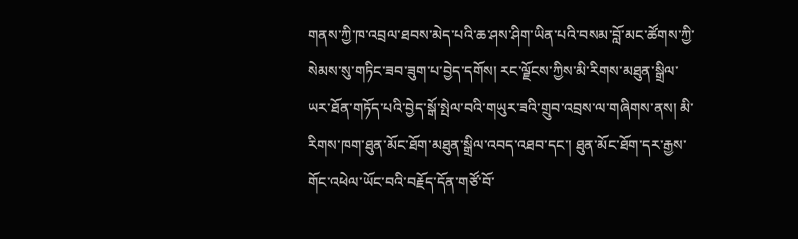གནས་ཀྱི་ཁ་འབྲལ་ཐབས་མེད་པའི་ཆ་ཤས་ཤིག་ཡིན་པའི་བསམ་བློ་མང་ཚོགས་ཀྱི་སེམས་སུ་གཏིང་ཟབ་ཟུག་པ་བྱེད་དགོས། རང་ལྗོངས་ཀྱིས་མི་རིགས་མཐུན་སྒྲིལ་ཡར་ཐོན་གཏོད་པའི་བྱེད་སྒོ་སྤེལ་བའི་གཡུར་ཟའི་གྲུབ་འབྲས་ལ་གཞིགས་ནས། མི་རིགས་ཁག་ཐུན་མོང་ཐོག་མཐུན་སྒྲིལ་འབད་འཐབ་དང་། ཐུན་མོང་ཐོག་དར་རྒྱས་གོང་འཕེལ་ཡོང་བའི་བརྗོད་དོན་གཙོ་བོ་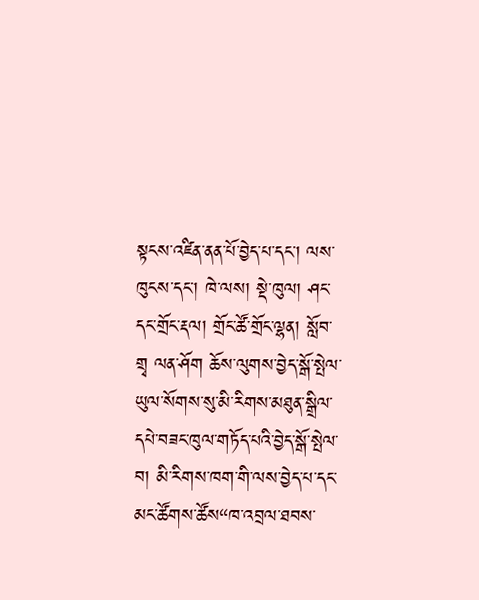སྟངས་འཛིན་ནན་པོ་བྱེད་པ་དང་། ལས་ཁུངས་དང་། ཁེ་ལས། སྡེ་ཁུལ། ཤང་དང་གྲོང་རྡལ། གྲོང་ཚོ་གྲོང་ལྷན། སློབ་གྲྭ ལན་ཤོག ཆོས་ལུགས་བྱེད་སྒོ་སྤེལ་ཡུལ་སོགས་སུ་མི་རིགས་མཐུན་སྒྲིལ་དཔེ་བཟང་ཁུལ་གཏོད་པའི་བྱེད་སྒོ་སྤེལ་བ། མི་རིགས་ཁག་གི་ལས་བྱེད་པ་དང་མང་ཚོགས་ཚོས“ཁ་འབྲལ་ཐབས་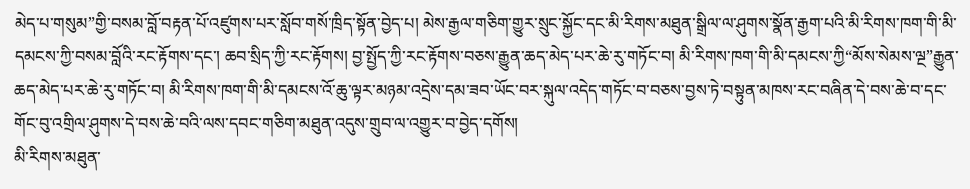མེད་པ་གསུམ”གྱི་བསམ་བློ་བརྟན་པོ་འཛུགས་པར་སློབ་གསོ་ཁྲིད་སྟོན་བྱེད་པ། མེས་རྒྱལ་གཅིག་གྱུར་སྲུང་སྐྱོང་དང་མི་རིགས་མཐུན་སྒྲིལ་ལ་ཤུགས་སྣོན་རྒྱག་པའི་མི་རིགས་ཁག་གི་མི་དམངས་ཀྱི་བསམ་བློའི་རང་རྟོགས་དང་། ཆབ་སྲིད་ཀྱི་རང་རྟོགས། བྱ་སྤྱོད་ཀྱི་རང་རྟོགས་བཅས་རྒྱུན་ཆད་མེད་པར་ཆེ་རུ་གཏོང་བ། མི་རིགས་ཁག་གི་མི་དམངས་ཀྱི“མོས་སེམས་ལྔ”རྒྱུན་ཆད་མེད་པར་ཆེ་རུ་གཏོང་བ། མི་རིགས་ཁག་གི་མི་དམངས་འོ་ཆུ་ལྟར་མཉམ་འདྲེས་དམ་ཟབ་ཡོང་བར་སྐུལ་འདེད་གཏོང་བ་བཅས་བྱས་ཏེ་བསྟུན་མཁས་རང་བཞིན་དེ་བས་ཆེ་བ་དང་གོང་བུ་འགྲིལ་ཤུགས་དེ་བས་ཆེ་བའི་ལས་དབང་གཅིག་མཐུན་འདུས་གྲུབ་ལ་འགྱུར་བ་བྱེད་དགོས།
མི་རིགས་མཐུན་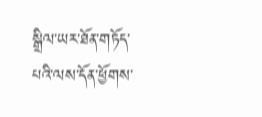སྒྲིལ་ཡར་ཐོན་གཏོད་པའི་ལས་དོན་ཕྱོགས་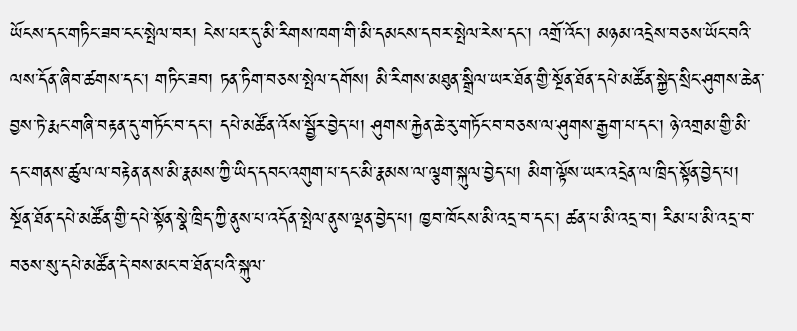ཡོངས་དང་གཏིང་ཟབ་ངང་སྤེལ་བར། ངེས་པར་དུ་མི་རིགས་ཁག་གི་མི་དམངས་དབར་སྤེལ་རེས་དང་། འགྲོ་འོང་། མཉམ་འདྲེས་བཅས་ཡོང་བའི་ལས་དོན་ཞིབ་ཚགས་དང་། གཏིང་ཟབ། ཏན་ཏིག་བཅས་སྤེལ་དགོས། མི་རིགས་མཐུན་སྒྲིལ་ཡར་ཐོན་གྱི་སྔོན་ཐོན་དཔེ་མཚོན་སྐྱེད་སྲིང་ཤུགས་ཆེན་བྱས་ཏེ་རྨང་གཞི་བརྟན་དུ་གཏོང་བ་དང་། དཔེ་མཚོན་འོས་སྦྱོར་བྱེད་པ། ཤུགས་རྐྱེན་ཆེ་རུ་གཏོང་བ་བཅས་ལ་ཤུགས་རྒྱག་པ་དང་། ཉེ་འགྲམ་གྱི་མི་དང་གནས་ཚུལ་ལ་བརྟེན་ནས་མི་རྣམས་ཀྱི་ཡིད་དབང་འགུག་པ་དང་མི་རྣམས་ལ་ལྕག་སྐུལ་བྱེད་པ། མིག་ལྟོས་ཡར་འདྲེན་ལ་ཁྲིད་སྟོན་བྱེད་པ། སྔོན་ཐོན་དཔེ་མཚོན་གྱི་དཔེ་སྟོན་སྣེ་ཁྲིད་ཀྱི་ནུས་པ་འདོན་སྤེལ་ནུས་ལྡན་བྱེད་པ། ཁྱབ་ཁོངས་མི་འདྲ་བ་དང་། ཚན་པ་མི་འདྲ་བ། རིམ་པ་མི་འདྲ་བ་བཅས་སུ་དཔེ་མཚོན་དེ་བས་མང་བ་ཐོན་པའི་སྐུལ་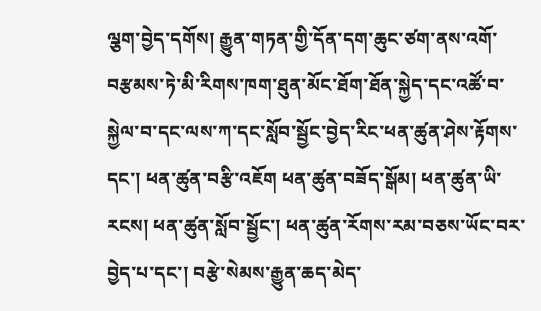ལྕག་བྱེད་དགོས། རྒྱུན་གཏན་གྱི་དོན་དག་ཆུང་ཙག་ནས་འགོ་བརྩམས་ཏེ་མི་རིགས་ཁག་ཐུན་མོང་ཐོག་ཐོན་སྐྱེད་དང་འཚོ་བ་སྐྱེལ་བ་དང་ལས་ཀ་དང་སློབ་སྦྱོང་བྱེད་རིང་ཕན་ཚུན་ཤེས་རྟོགས་དང་། ཕན་ཚུན་བརྩི་འཇོག ཕན་ཚུན་བཟོད་སྒོམ། ཕན་ཚུན་ཡི་རངས། ཕན་ཚུན་སློབ་སྦྱོང་། ཕན་ཚུན་རོགས་རམ་བཅས་ཡོང་བར་བྱེད་པ་དང་། བརྩེ་སེམས་རྒྱུན་ཆད་མེད་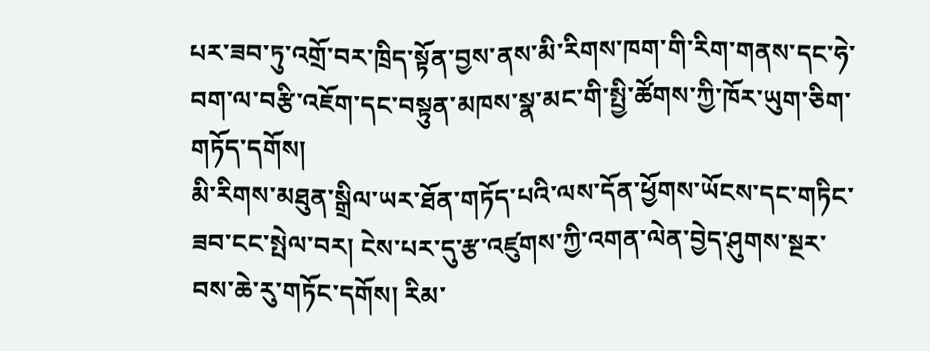པར་ཟབ་ཏུ་འགྲོ་བར་ཁྲིད་སྟོན་བྱས་ནས་མི་རིགས་ཁག་གི་རིག་གནས་དང་ཧེ་བག་ལ་བརྩི་འཇོག་དང་བསྟུན་མཁས་སྣ་མང་གི་སྤྱི་ཚོགས་ཀྱི་ཁོར་ཡུག་ཅིག་གཏོད་དགོས།
མི་རིགས་མཐུན་སྒྲིལ་ཡར་ཐོན་གཏོད་པའི་ལས་དོན་ཕྱོགས་ཡོངས་དང་གཏིང་ཟབ་ངང་སྤེལ་བར། ངེས་པར་དུ་རྩ་འཛུགས་ཀྱི་འགན་ལེན་བྱེད་ཤུགས་སྔར་བས་ཆེ་རུ་གཏོང་དགོས། རིམ་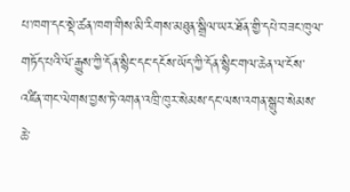པ་ཁག་དང་སྡེ་ཚན་ཁག་གིས་མི་རིགས་མཐུན་སྒྲིལ་ཡར་ཐོན་གྱི་དཔེ་བཟང་ཁུལ་གཏོད་པའི་ལོ་རྒྱུས་ཀྱི་དོན་སྙིང་དང་དངོས་ཡོད་ཀྱི་དོན་སྙིང་གལ་ཆེན་ལ་ངོས་འཛིན་གང་ལེགས་བྱས་ཏེ་འགན་འཁྲི་ཁུར་སེམས་དང་ལས་འགན་སྒྲུབ་སེམས་ཆེ་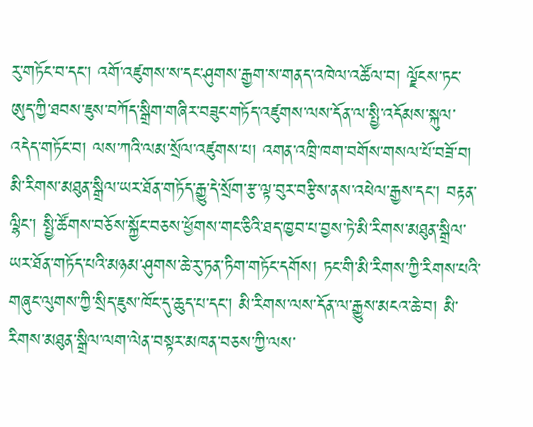རུ་གཏོང་བ་དང་། འགོ་འཛུགས་ས་དང་ཤུགས་རྒྱག་ས་གནད་འཁེལ་འཚོལ་བ། ལྗོངས་ཏང་ཨུད་ཀྱི་ཐབས་ཇུས་བཀོད་སྒྲིག་གཞིར་བཟུང་གཏོད་འཛུགས་ལས་དོན་ལ་སྤྱི་འདོམས་སྐུལ་འདེད་གཏོང་བ། ལས་ཀའི་ལམ་སྲོལ་འཛུགས་པ། འགན་འཁྲི་ཁག་བགོས་གསལ་པོ་བཟོ་བ། མི་རིགས་མཐུན་སྒྲིལ་ཡར་ཐོན་གཏོད་རྒྱུ་དེ་སྲོག་རྩ་ལྟ་བུར་བརྩིས་ནས་འཕེལ་རྒྱས་དང་། བརྟན་ལྷིང་། སྤྱི་ཚོགས་བཅོས་སྐྱོང་བཅས་ཕྱོགས་གང་ཅིའི་ཐད་ཁྱབ་པ་བྱས་ཏེ་མི་རིགས་མཐུན་སྒྲིལ་ཡར་ཐོན་གཏོད་པའི་མཉམ་ཤུགས་ཆེ་རུ་ཏན་ཏིག་གཏོང་དགོས། ཏང་གི་མི་རིགས་ཀྱི་རིགས་པའི་གཞུང་ལུགས་ཀྱི་སྲིད་ཇུས་ཁོང་དུ་ཆུད་པ་དང་། མི་རིགས་ལས་དོན་ལ་རྒྱུས་མངའ་ཆེ་བ། མི་རིགས་མཐུན་སྒྲིལ་ལག་ལེན་བསྟར་མཁན་བཅས་ཀྱི་ལས་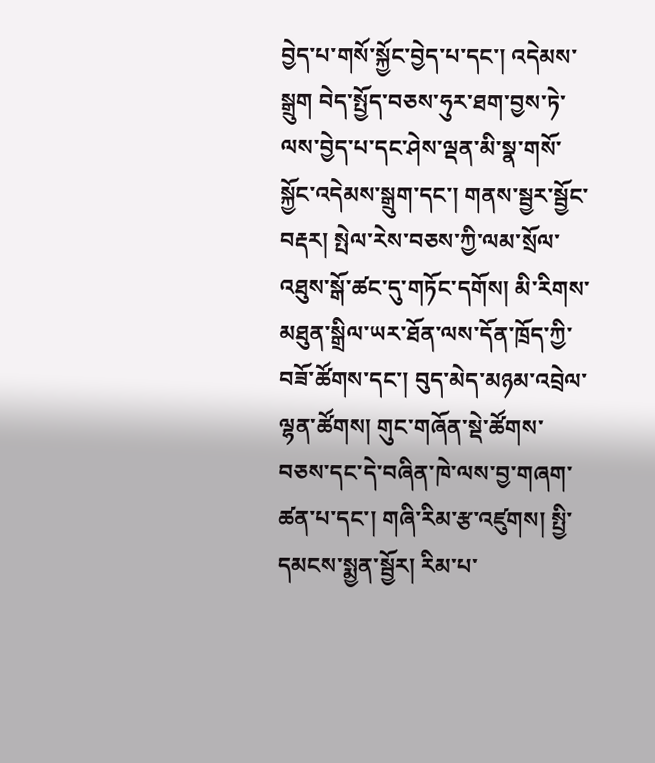བྱེད་པ་གསོ་སྐྱོང་བྱེད་པ་དང་། འདེམས་སྒྲུག བེད་སྤྱོད་བཅས་ཧུར་ཐག་བྱས་ཏེ་ལས་བྱེད་པ་དང་ཤེས་ལྡན་མི་སྣ་གསོ་སྐྱོང་འདེམས་སྒྲུག་དང་། གནས་སྦྱར་སྦྱོང་བརྡར། སྤེལ་རེས་བཅས་ཀྱི་ལམ་སྲོལ་འཐུས་སྒོ་ཚང་དུ་གཏོང་དགོས། མི་རིགས་མཐུན་སྒྲིལ་ཡར་ཐོན་ལས་དོན་ཁྲོད་ཀྱི་བཟོ་ཚོགས་དང་། བུད་མེད་མཉམ་འབྲེལ་ལྷན་ཚོགས། གུང་གཞོན་སྡེ་ཚོགས་བཅས་དང་དེ་བཞིན་ཁེ་ལས་བྱ་གཞག་ཚན་པ་དང་། གཞི་རིམ་རྩ་འཛུགས། སྤྱི་དམངས་སྨྱན་སྦྱོར། རིམ་པ་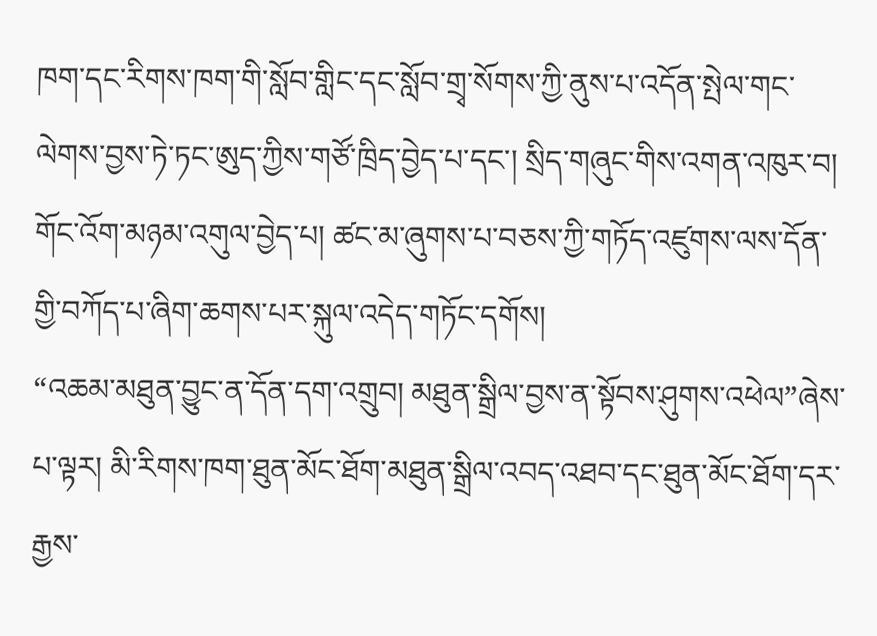ཁག་དང་རིགས་ཁག་གི་སློབ་གླིང་དང་སློབ་གྲྭ་སོགས་ཀྱི་ནུས་པ་འདོན་སྤེལ་གང་ལེགས་བྱས་ཏེ་ཏང་ཨུད་ཀྱིས་གཙོ་ཁྲིད་བྱེད་པ་དང་། སྲིད་གཞུང་གིས་འགན་འཁུར་བ། གོང་འོག་མཉམ་འགུལ་བྱེད་པ། ཚང་མ་ཞུགས་པ་བཅས་ཀྱི་གཏོད་འཛུགས་ལས་དོན་གྱི་བཀོད་པ་ཞིག་ཆགས་པར་སྐུལ་འདེད་གཏོང་དགོས།
“འཆམ་མཐུན་བྱུང་ན་དོན་དག་འགྲུབ། མཐུན་སྒྲིལ་བྱས་ན་སྟོབས་ཤུགས་འཕེལ”ཞེས་པ་ལྟར། མི་རིགས་ཁག་ཐུན་མོང་ཐོག་མཐུན་སྒྲིལ་འབད་འཐབ་དང་ཐུན་མོང་ཐོག་དར་རྒྱས་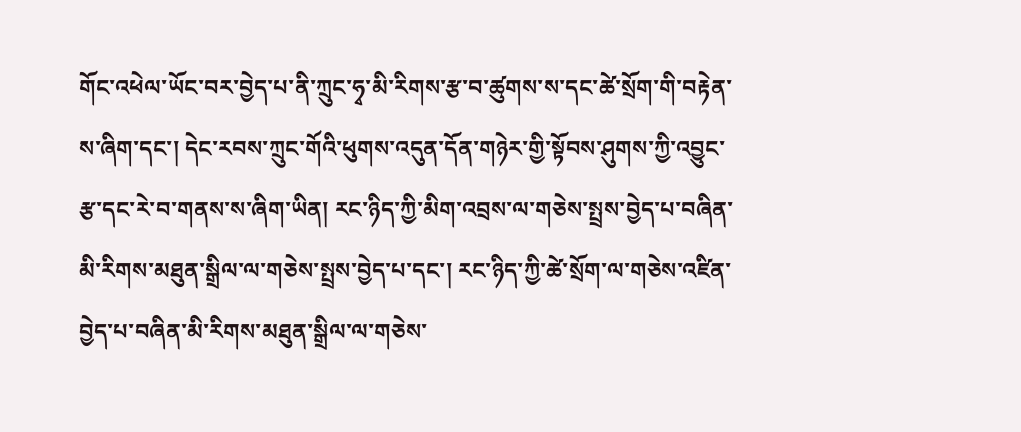གོང་འཕེལ་ཡོང་བར་བྱེད་པ་ནི་ཀྲུང་ཧྭ་མི་རིགས་རྩ་བ་ཚུགས་ས་དང་ཚེ་སྲོག་གི་བརྟེན་ས་ཞིག་དང་། དེང་རབས་ཀྲུང་གོའི་ཕུགས་འདུན་དོན་གཉེར་གྱི་སྟོབས་ཤུགས་ཀྱི་འབྱུང་རྩ་དང་རེ་བ་གནས་ས་ཞིག་ཡིན། རང་ཉིད་ཀྱི་མིག་འབྲས་ལ་གཅེས་སྤྲས་བྱེད་པ་བཞིན་མི་རིགས་མཐུན་སྒྲིལ་ལ་གཅེས་སྤྲས་བྱེད་པ་དང་། རང་ཉིད་ཀྱི་ཚེ་སྲོག་ལ་གཅེས་འཛིན་བྱེད་པ་བཞིན་མི་རིགས་མཐུན་སྒྲིལ་ལ་གཅེས་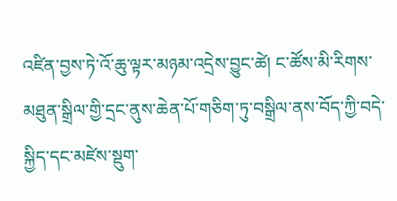འཛིན་བྱས་ཏེ་འོ་ཆུ་ལྟར་མཉམ་འདྲེས་བྱུང་ཚེ། ང་ཚོས་མི་རིགས་མཐུན་སྒྲིལ་གྱི་དྲང་ནུས་ཆེན་པོ་གཅིག་ཏུ་བསྒྲིལ་ནས་བོད་ཀྱི་བདེ་སྐྱིད་དང་མཛེས་སྡུག་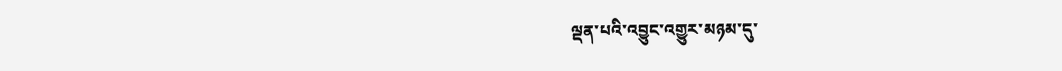ལྡན་པའི་འབྱུང་འགྱུར་མཉམ་དུ་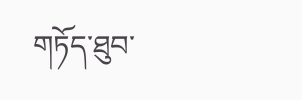གཏོད་ཐུབ་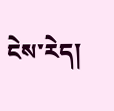ངེས་རེད།